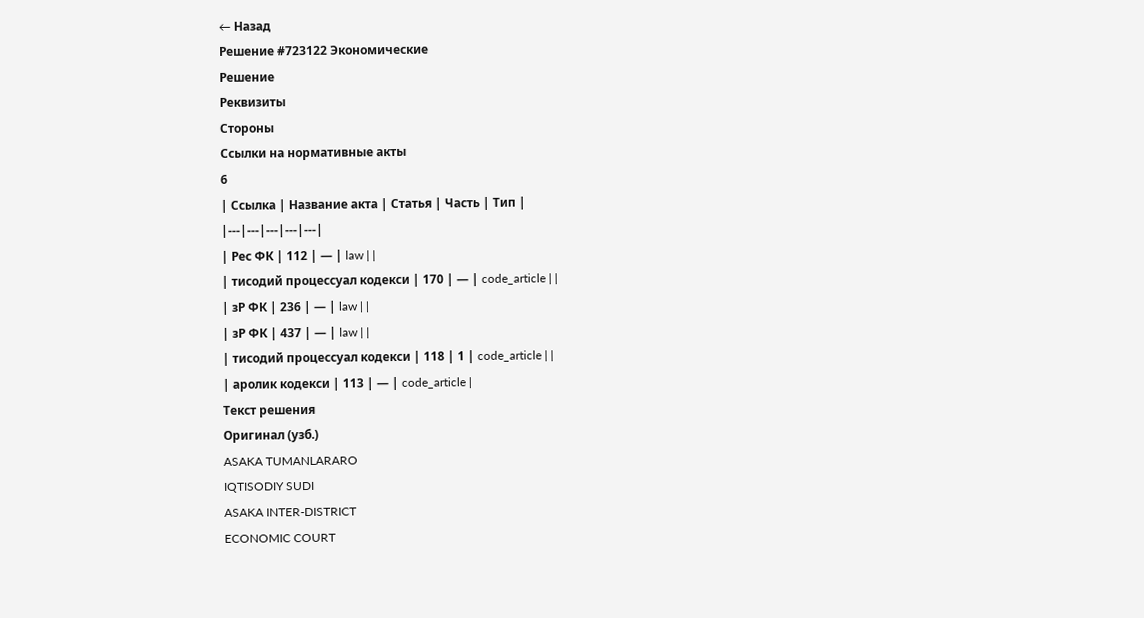← Назад
Решение #723122 Экономические
Решение
Реквизиты
Стороны
Ссылки на нормативные акты
6
| Ссылка | Название акта | Статья | Часть | Тип |
|---|---|---|---|---|
| Рес ФК | 112 | — | law | |
| тисодий процессуал кодекси | 170 | — | code_article | |
| зР ФК | 236 | — | law | |
| зР ФК | 437 | — | law | |
| тисодий процессуал кодекси | 118 | 1 | code_article | |
| аролик кодекси | 113 | — | code_article |
Текст решения
Оригинал (узб.)
ASAKA TUMANLARARO
IQTISODIY SUDI
ASAKA INTER-DISTRICT
ECONOMIC COURT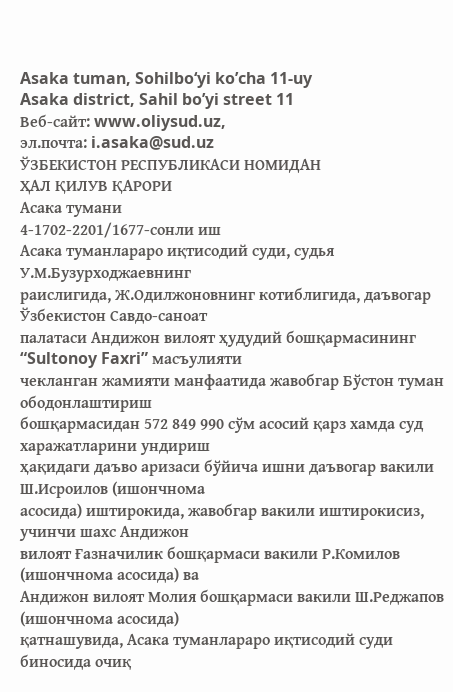Asaka tuman, Sohilbo‘yi ko’cha 11-uy
Asaka district, Sahil bo’yi street 11
Веб-сайт: www.oliysud.uz,
эл.почта: i.asaka@sud.uz
ЎЗБЕКИСТОН РЕСПУБЛИКАСИ НОМИДАН
ҲАЛ ҚИЛУВ ҚАРОРИ
Асака тумани
4-1702-2201/1677-сонли иш
Асака туманлараро иқтисодий суди, судья У.М.Бузурходжаевнинг
раислигида, Ж.Одилжоновнинг котиблигида, даъвогар Ўзбекистон Савдо-саноат
палатаси Андижон вилоят ҳудудий бошқармасининг “Sultonoy Faxri” масъулияти
чекланган жамияти манфаатида жавобгар Бўстон туман ободонлаштириш
бошқармасидан 572 849 990 сўм асосий қарз хамда суд харажатларини ундириш
ҳақидаги даъво аризаси бўйича ишни даъвогар вакили Ш.Исроилов (ишончнома
асосида) иштирокида, жавобгар вакили иштирокисиз, учинчи шахс Андижон
вилоят Ғазначилик бошқармаси вакили Р.Комилов (ишончнома асосида) ва
Андижон вилоят Молия бошқармаси вакили Ш.Реджапов (ишончнома асосида)
қатнашувида, Асака туманлараро иқтисодий суди биносида очиқ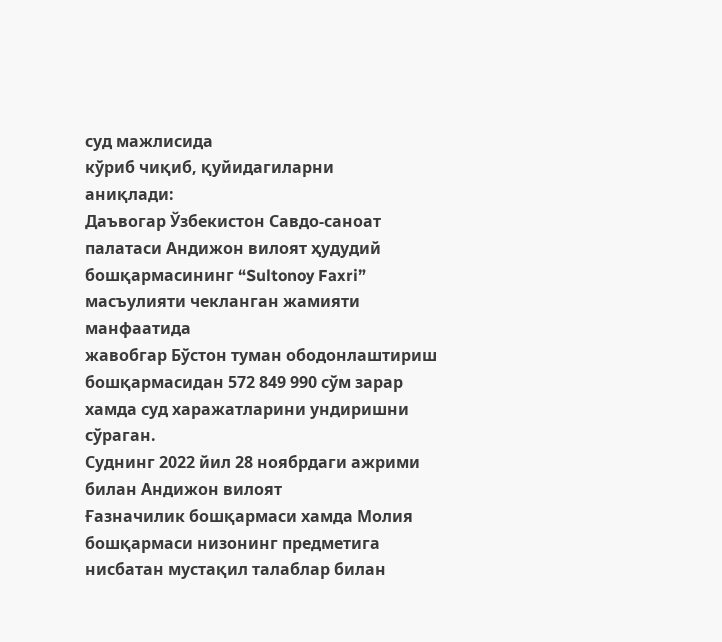суд мажлисида
кўриб чиқиб, қуйидагиларни
аниқлади:
Даъвогар Ўзбекистон Савдо-саноат палатаси Андижон вилоят ҳудудий
бошқармасининг “Sultonoy Faxri” масъулияти чекланган жамияти манфаатида
жавобгар Бўстон туман ободонлаштириш бошқармасидан 572 849 990 сўм зарар
хамда суд харажатларини ундиришни сўраган.
Суднинг 2022 йил 28 ноябрдаги ажрими билан Андижон вилоят
Ғазначилик бошқармаси хамда Молия бошқармаси низонинг предметига
нисбатан мустақил талаблар билан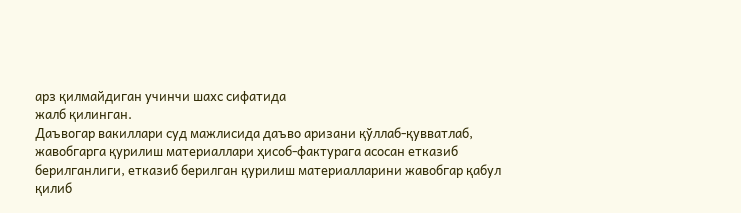арз қилмайдиган учинчи шахс сифатида
жалб қилинган.
Даъвогар вакиллари суд мажлисида даъво аризани қўллаб-қувватлаб,
жавобгарга қурилиш материаллари ҳисоб-фактурага асосан етказиб
берилганлиги, етказиб берилган қурилиш материалларини жавобгар қабул
қилиб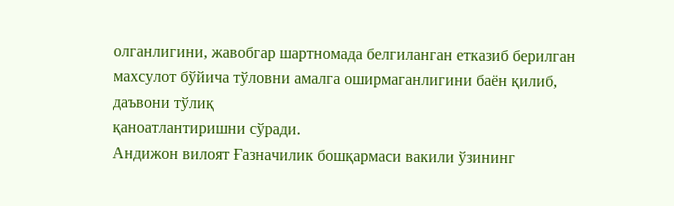олганлигини, жавобгар шартномада белгиланган етказиб берилган
махсулот бўйича тўловни амалга оширмаганлигини баён қилиб, даъвони тўлиқ
қаноатлантиришни сўради.
Андижон вилоят Ғазначилик бошқармаси вакили ўзининг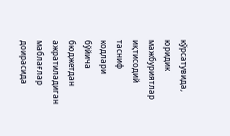кўрсатувида,
юридик мажбуриятлар иқтисодий тасниф кодлари бўйича бюджетдан
ажратиладиган маблағлар доирасида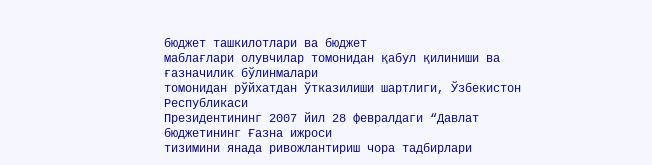бюджет ташкилотлари ва бюджет
маблағлари олувчилар томонидан қабул қилиниши ва ғазначилик бўлинмалари
томонидан рўйхатдан ўтказилиши шартлиги, Ўзбекистон Республикаси
Президентининг 2007 йил 28 февралдаги “Давлат бюджетининг Ғазна ижроси
тизимини янада ривожлантириш чора тадбирлари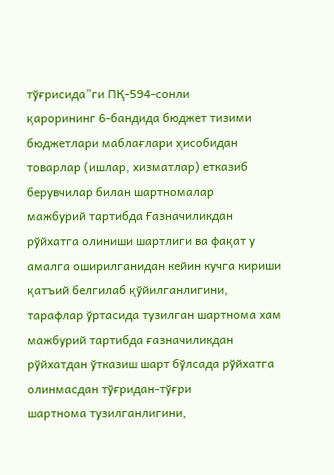тўғрисида”ги ПҚ-594-сонли
қарорининг 6-бандида бюджет тизими бюджетлари маблағлари ҳисобидан
товарлар (ишлар, хизматлар) етказиб берувчилар билан шартномалар
мажбурий тартибда Ғазначиликдан рўйхатга олиниши шартлиги ва фақат у
амалга оширилганидан кейин кучга кириши қатъий белгилаб қўйилганлигини,
тарафлар ўртасида тузилган шартнома хам мажбурий тартибда ғазначиликдан
рўйхатдан ўтказиш шарт бўлсада рўйхатга олинмасдан тўғридан-тўғри
шартнома тузилганлигини,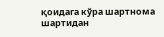қоидага кўра шартнома шартидан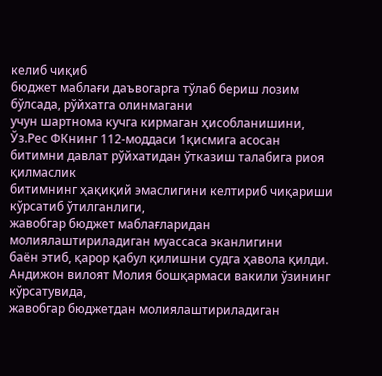келиб чиқиб
бюджет маблағи даъвогарга тўлаб бериш лозим бўлсада, рўйхатга олинмагани
учун шартнома кучга кирмаган ҳисобланишини, Ўз.Рес ФКнинг 112-моддаси 1қисмига асосан битимни давлат рўйхатидан ўтказиш талабига риоя қилмаслик
битимнинг ҳақиқий эмаслигини келтириб чиқариши кўрсатиб ўтилганлиги,
жавобгар бюджет маблағларидан молиялаштириладиган муассаса эканлигини
баён этиб, қарор қабул қилишни судга ҳавола қилди.
Андижон вилоят Молия бошқармаси вакили ўзининг кўрсатувида,
жавобгар бюджетдан молиялаштириладиган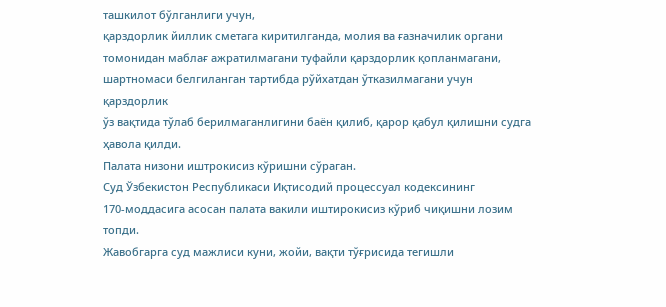ташкилот бўлганлиги учун,
қарздорлик йиллик сметага киритилганда, молия ва ғазначилик органи
томонидан маблағ ажратилмагани туфайли қарздорлик қопланмагани,
шартномаси белгиланган тартибда рўйхатдан ўтказилмагани учун қарздорлик
ўз вақтида тўлаб берилмаганлигини баён қилиб, қарор қабул қилишни судга
ҳавола қилди.
Палата низони иштрокисиз кўришни сўраган.
Суд Ўзбекистон Республикаси Иқтисодий процессуал кодексининг
170-моддасига асосан палата вакили иштирокисиз кўриб чиқишни лозим топди.
Жавобгарга суд мажлиси куни, жойи, вақти тўғрисида тегишли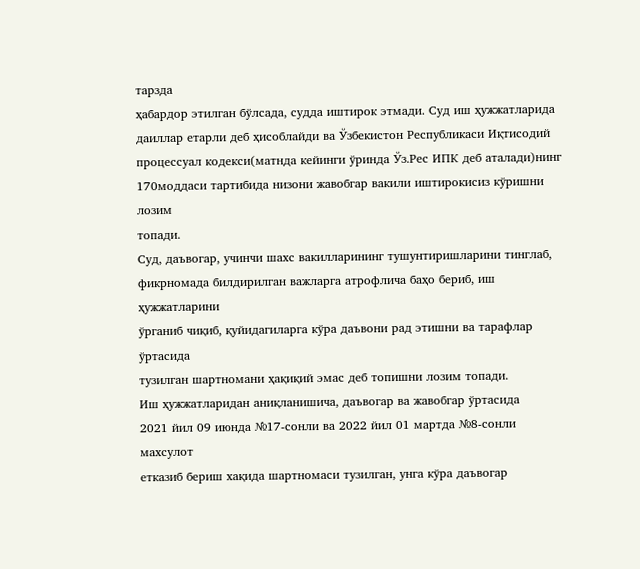тарзда
ҳабардор этилган бўлсада, судда иштирок этмади. Суд иш ҳужжатларида
даиллар етарли деб ҳисоблайди ва Ўзбекистон Республикаси Иқтисодий
процессуал кодекси(матнда кейинги ўринда Ўз.Рес ИПК деб аталади)нинг 170моддаси тартибида низони жавобгар вакили иштирокисиз кўришни лозим
топади.
Суд, даъвогар, учинчи шахс вакилларининг тушунтиришларини тинглаб,
фикрномада билдирилган важларга атрофлича баҳо бериб, иш ҳужжатларини
ўрганиб чиқиб, қуйидагиларга кўра даъвони рад этишни ва тарафлар ўртасида
тузилган шартномани ҳақиқий эмас деб топишни лозим топади.
Иш ҳужжатларидан аниқланишича, даъвогар ва жавобгар ўртасида
2021 йил 09 июнда №17-сонли ва 2022 йил 01 мартда №8-сонли махсулот
етказиб бериш хақида шартномаси тузилган, унга кўра даъвогар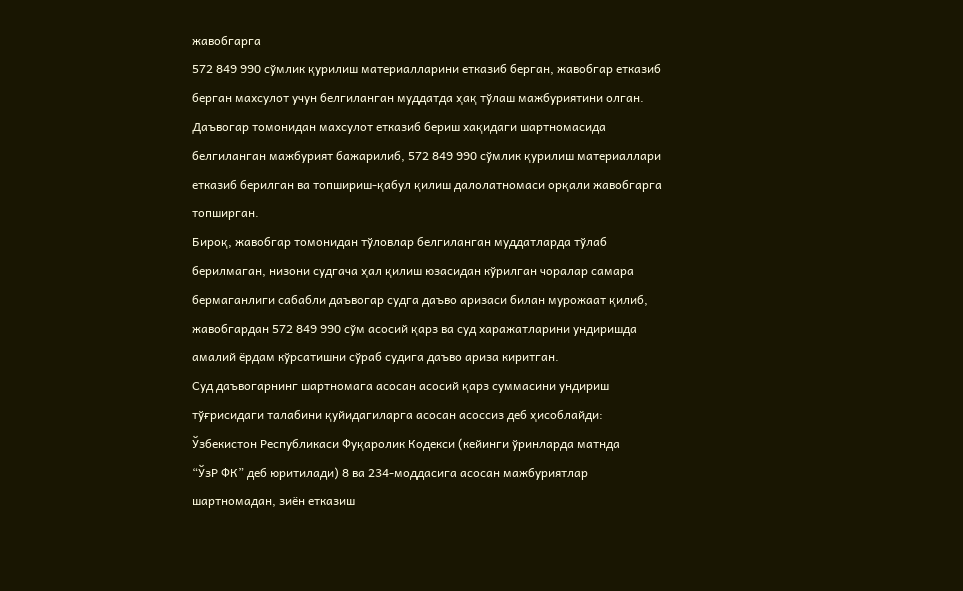жавобгарга
572 849 990 сўмлик қурилиш материалларини етказиб берган, жавобгар етказиб
берган махсулот учун белгиланган муддатда ҳақ тўлаш мажбуриятини олган.
Даъвогар томонидан махсулот етказиб бериш хақидаги шартномасида
белгиланган мажбурият бажарилиб, 572 849 990 сўмлик қурилиш материаллари
етказиб берилган ва топшириш-қабул қилиш далолатномаси орқали жавобгарга
топширган.
Бироқ, жавобгар томонидан тўловлар белгиланган муддатларда тўлаб
берилмаган, низони судгача ҳал қилиш юзасидан кўрилган чоралар самара
бермаганлиги сабабли даъвогар судга даъво аризаси билан мурожаат қилиб,
жавобгардан 572 849 990 сўм асосий қарз ва суд харажатларини ундиришда
амалий ёрдам кўрсатишни сўраб судига даъво ариза киритган.
Суд даъвогарнинг шартномага асосан асосий қарз суммасини ундириш
тўғрисидаги талабини қуйидагиларга асосан асоссиз деб ҳисоблайди:
Ўзбекистон Республикаси Фуқаролик Кодекси (кейинги ўринларда матнда
“ЎзР ФК” деб юритилади) 8 ва 234-моддасига асосан мажбуриятлар
шартномадан, зиён етказиш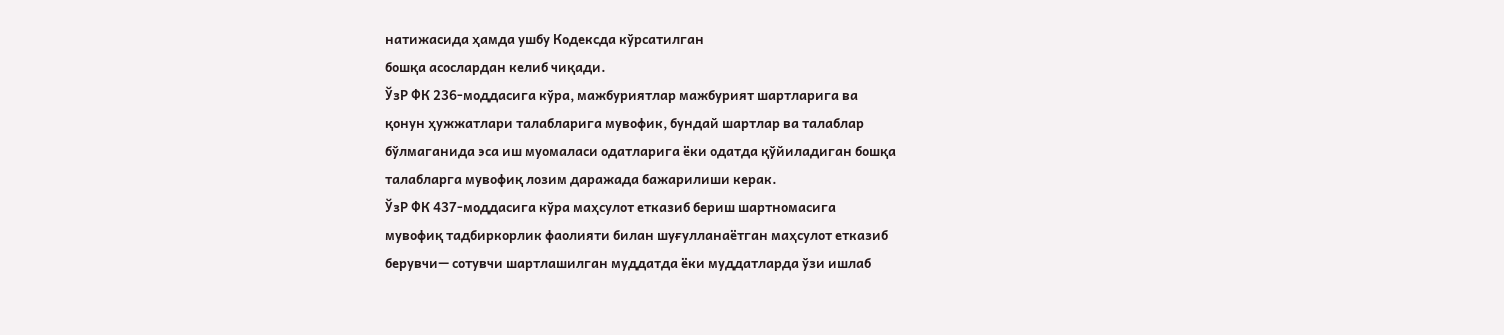натижасида ҳамда ушбу Кодексда кўрсатилган
бошқа асослардан келиб чиқади.
ЎзР ФК 236-моддасига кўра, мажбуриятлар мажбурият шартларига ва
қонун ҳужжатлари талабларига мувофик, бундай шартлар ва талаблар
бўлмаганида эса иш муомаласи одатларига ёки одатда қўйиладиган бошқа
талабларга мувофиқ лозим даражада бажарилиши керак.
ЎзР ФК 437-моддасига кўра маҳсулот етказиб бериш шартномасига
мувофиқ тадбиркорлик фаолияти билан шуғулланаётган маҳсулот етказиб
берувчи— сотувчи шартлашилган муддатда ёки муддатларда ўзи ишлаб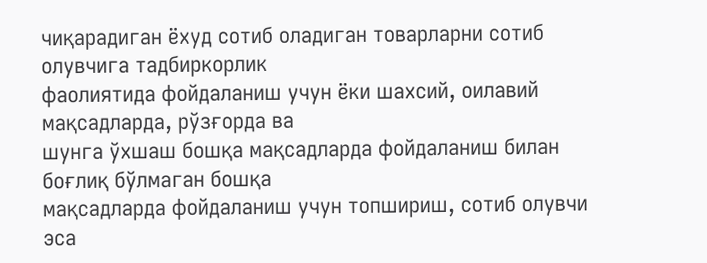чиқарадиган ёхуд сотиб оладиган товарларни сотиб олувчига тадбиркорлик
фаолиятида фойдаланиш учун ёки шахсий, оилавий мақсадларда, рўзғорда ва
шунга ўхшаш бошқа мақсадларда фойдаланиш билан боғлиқ бўлмаган бошқа
мақсадларда фойдаланиш учун топшириш, сотиб олувчи эса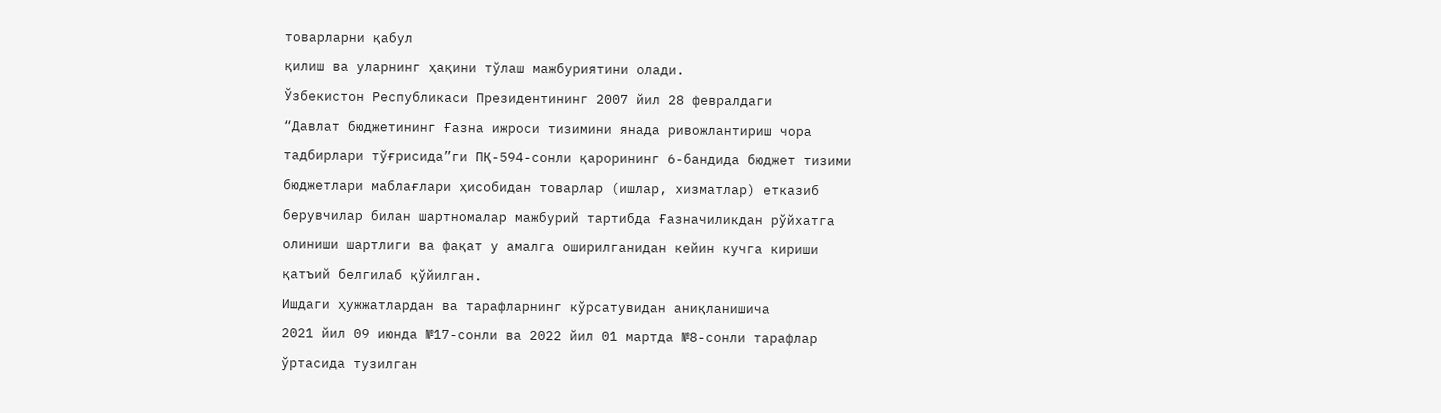товарларни қабул
қилиш ва уларнинг ҳақини тўлаш мажбуриятини олади.
Ўзбекистон Республикаси Президентининг 2007 йил 28 февралдаги
“Давлат бюджетининг Ғазна ижроси тизимини янада ривожлантириш чора
тадбирлари тўғрисида”ги ПҚ-594-сонли қарорининг 6-бандида бюджет тизими
бюджетлари маблағлари ҳисобидан товарлар (ишлар, хизматлар) етказиб
берувчилар билан шартномалар мажбурий тартибда Ғазначиликдан рўйхатга
олиниши шартлиги ва фақат у амалга оширилганидан кейин кучга кириши
қатъий белгилаб қўйилган.
Ишдаги ҳужжатлардан ва тарафларнинг кўрсатувидан аниқланишича
2021 йил 09 июнда №17-сонли ва 2022 йил 01 мартда №8-сонли тарафлар
ўртасида тузилган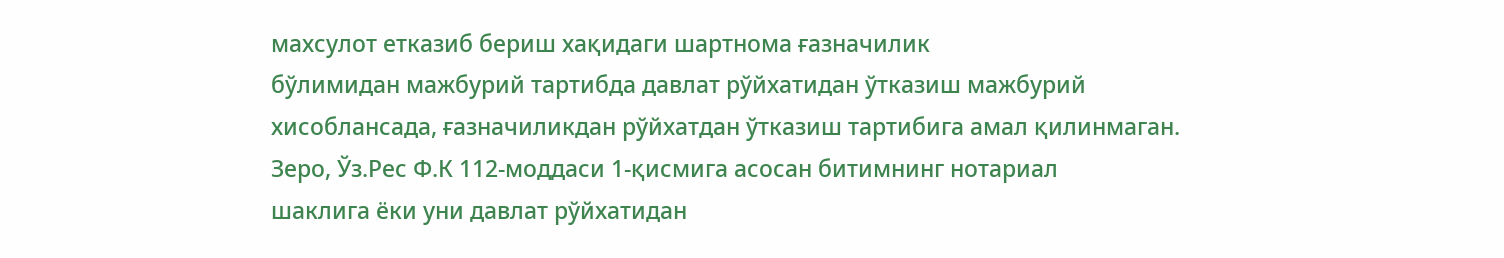махсулот етказиб бериш хақидаги шартнома ғазначилик
бўлимидан мажбурий тартибда давлат рўйхатидан ўтказиш мажбурий
хисоблансада, ғазначиликдан рўйхатдан ўтказиш тартибига амал қилинмаган.
Зеро, Ўз.Рес Ф.К 112-моддаси 1-қисмига асосан битимнинг нотариал
шаклига ёки уни давлат рўйхатидан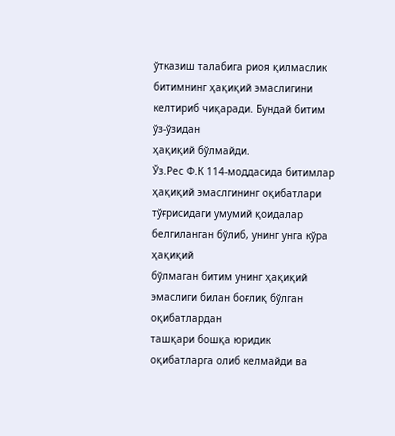ўтказиш талабига риоя қилмаслик
битимнинг ҳақиқий эмаслигини келтириб чиқаради. Бундай битим ўз-ўзидан
ҳақиқий бўлмайди.
Ўз.Рес Ф.К 114-моддасида битимлар ҳақиқий эмаслгининг оқибатлари
тўғрисидаги умумий қоидалар белгиланган бўлиб, унинг унга кўра ҳақиқий
бўлмаган битим унинг ҳақиқий эмаслиги билан боғлиқ бўлган оқибатлардан
ташқари бошқа юридик оқибатларга олиб келмайди ва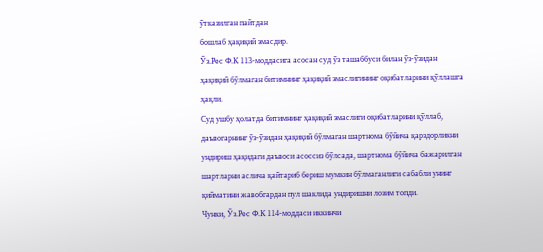ўтказилган пайтдан
бошлаб ҳақиқий эмасдир.
Ўз.Рес Ф.К 113-моддасига асосан суд ўз ташаббуси билан ўз-ўзидан
ҳақиқий бўлмаган битимнинг ҳақиқий эмаслигининг оқибатларини қўллашга
ҳақли.
Суд ушбу ҳолатда битимнинг ҳақиқий эмаслиги оқибатларини қўллаб,
даъвогарнинг ўз-ўзидан ҳақиқий бўлмаган шартнома бўйича қарздорликни
ундириш ҳақидаги даъвоси асоссиз бўлсада, шартнома бўйича бажарилган
шартларни аслича қайтариб бериш мумкин бўлмаганлиги сабабли унинг
қийматини жавобгардан пул шаклида ундиришни лозим топди.
Чунки, Ўз.Рес Ф.К 114-моддаси иккинчи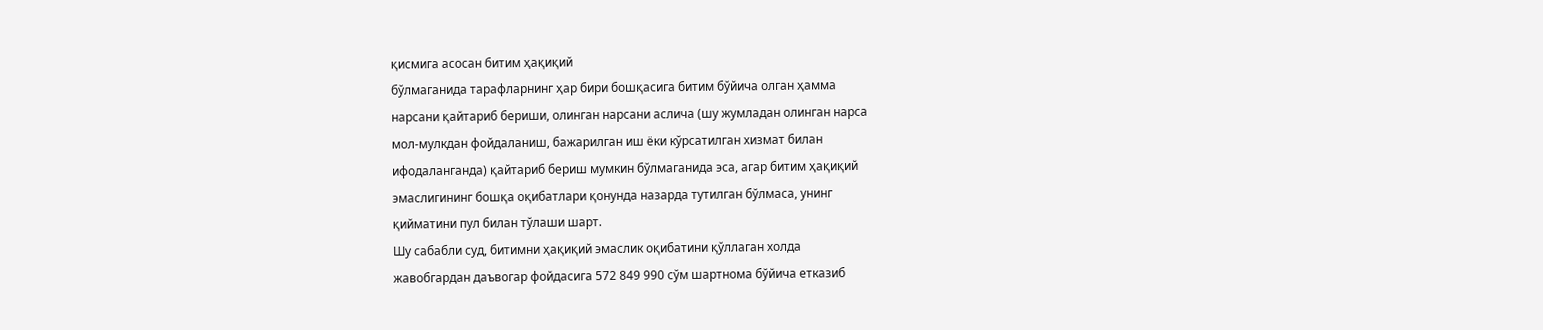қисмига асосан битим ҳақиқий
бўлмаганида тарафларнинг ҳар бири бошқасига битим бўйича олган ҳамма
нарсани қайтариб бериши, олинган нарсани аслича (шу жумладан олинган нарса
мол-мулкдан фойдаланиш, бажарилган иш ёки кўрсатилган хизмат билан
ифодаланганда) қайтариб бериш мумкин бўлмаганида эса, агар битим ҳақиқий
эмаслигининг бошқа оқибатлари қонунда назарда тутилган бўлмаса, унинг
қийматини пул билан тўлаши шарт.
Шу сабабли суд, битимни ҳақиқий эмаслик оқибатини қўллаган холда
жавобгардан даъвогар фойдасига 572 849 990 сўм шартнома бўйича етказиб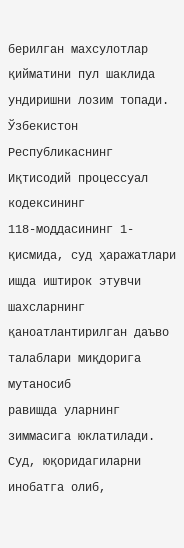берилган махсулотлар қийматини пул шаклида ундиришни лозим топади.
Ўзбекистон Республикаснинг Иқтисодий процессуал кодексининг
118-моддасининг 1-қисмида, суд ҳаражатлари ишда иштирок этувчи
шахсларнинг қаноатлантирилган даъво талаблари миқдорига мутаносиб
равишда уларнинг зиммасига юклатилади.
Суд, юқоридагиларни инобатга олиб,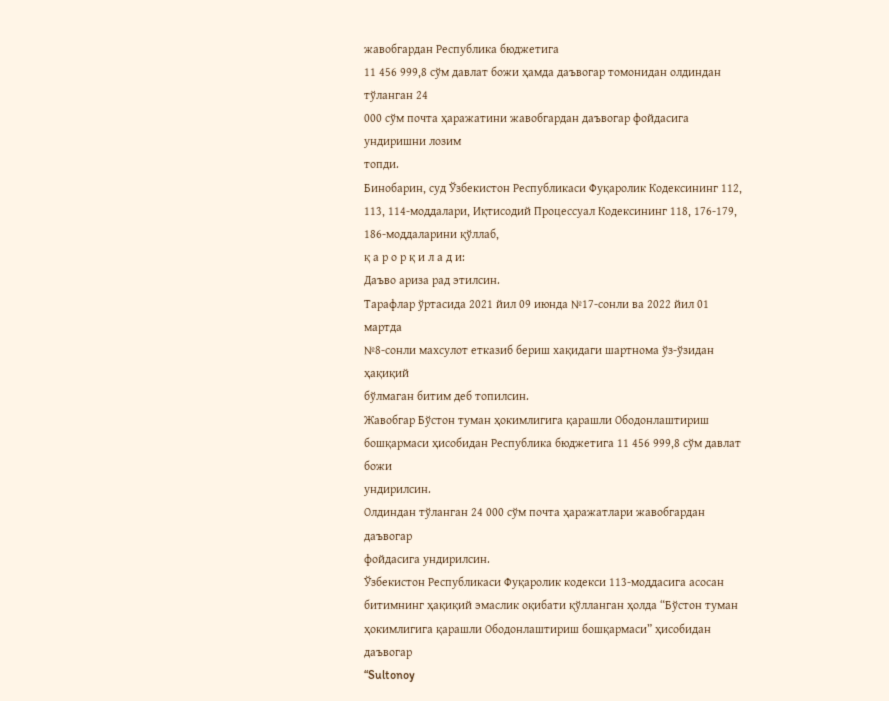жавобгардан Республика бюджетига
11 456 999,8 сўм давлат божи ҳамда даъвогар томонидан олдиндан тўланган 24
000 сўм почта ҳаражатини жавобгардан даъвогар фойдасига ундиришни лозим
топди.
Бинобарин, суд Ўзбекистон Республикаси Фуқаролик Кодексининг 112,
113, 114-моддалари, Иқтисодий Процессуал Кодексининг 118, 176-179,
186-моддаларини қўллаб,
қ а р о р қ и л а д и:
Даъво ариза рад этилсин.
Тарафлар ўртасида 2021 йил 09 июнда №17-сонли ва 2022 йил 01 мартда
№8-сонли махсулот етказиб бериш хақидаги шартнома ўз-ўзидан ҳақиқий
бўлмаган битим деб топилсин.
Жавобгар Бўстон туман ҳокимлигига қарашли Ободонлаштириш
бошқармаси ҳисобидан Республика бюджетига 11 456 999,8 сўм давлат божи
ундирилсин.
Олдиндан тўланган 24 000 сўм почта ҳаражатлари жавобгардан даъвогар
фойдасига ундирилсин.
Ўзбекистон Республикаси Фуқаролик кодекси 113-моддасига асосан
битимнинг ҳақиқий эмаслик оқибати қўлланган ҳолда “Бўстон туман
ҳокимлигига қарашли Ободонлаштириш бошқармаси” ҳисобидан даъвогар
“Sultonoy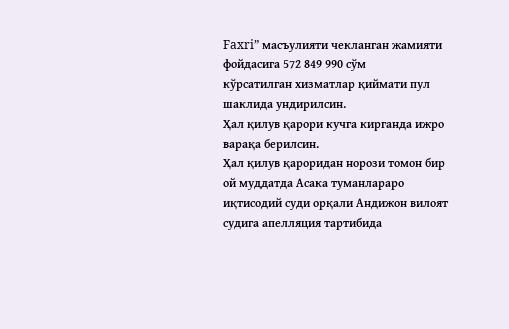Faxri” масъулияти чекланган жамияти фойдасига 572 849 990 сўм
кўрсатилган хизматлар қиймати пул шаклида ундирилсин.
Ҳал қилув қарори кучга кирганда ижро варақа берилсин.
Ҳал қилув қароридан норози томон бир ой муддатда Асака туманлараро
иқтисодий суди орқали Андижон вилоят судига апелляция тартибида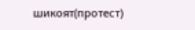шикоят(протест)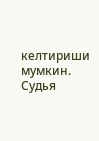келтириши мумкин.
Судья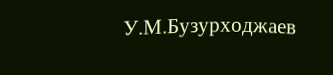У.М.Бузурходжаев